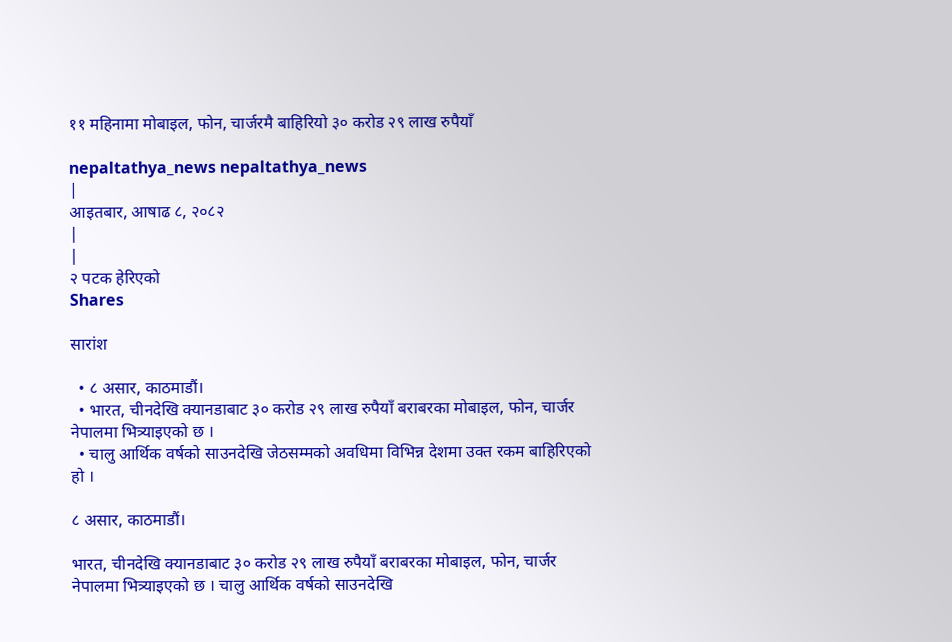११ महिनामा मोबाइल, फोन, चार्जरमै बाहिरियो ३० करोड २९ लाख रुपैयाँ

nepaltathya_news nepaltathya_news
|
आइतबार, आषाढ ८, २०८२
|
|
२ पटक हेरिएको
Shares

सारांश

  • ८ असार, काठमाडौं।
  • भारत, चीनदेखि क्यानडाबाट ३० करोड २९ लाख रुपैयाँ बराबरका मोबाइल, फोन, चार्जर नेपालमा भित्र्याइएको छ ।
  • चालु आर्थिक वर्षको साउनदेखि जेठसम्मको अवधिमा विभिन्न देशमा उक्त रकम बाहिरिएको हो ।

८ असार, काठमाडौं।

भारत, चीनदेखि क्यानडाबाट ३० करोड २९ लाख रुपैयाँ बराबरका मोबाइल, फोन, चार्जर नेपालमा भित्र्याइएको छ । चालु आर्थिक वर्षको साउनदेखि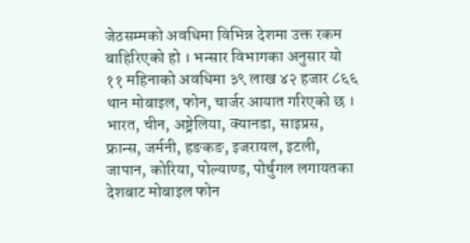जेठसम्मको अवधिमा विभिन्न देशमा उक्त रकम बाहिरिएको हो । भन्सार विभागका अनुसार यो ११ महिनाको अवधिमा ३९ लाख ४२ हजार ८६६ थान मोबाइल, फोन, चार्जर आयात गरिएको छ । भारत, चीन, अष्ट्रेलिया, क्यानडा, साइप्रस, फ्रान्स, जर्मनी, हङकङ, इजरायल, इटली, जापान, कोरिया, पोल्याण्ड, पोर्चुगल लगायतका देशबाट मोबाइल फोन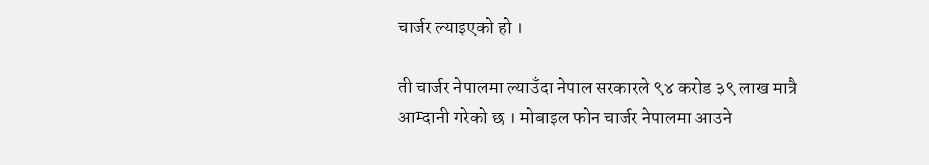चार्जर ल्याइएको हो ।

ती चार्जर नेपालमा ल्याउँदा नेपाल सरकारले ९४ करोड ३९ लाख मात्रै आम्दानी गरेको छ । मोबाइल फोन चार्जर नेपालमा आउने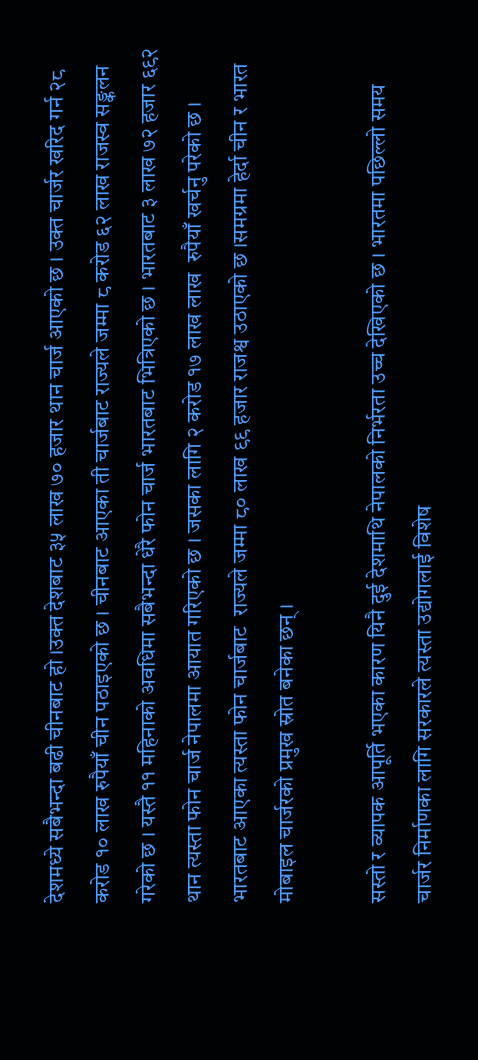देशमध्ये सबैभन्दा बढी चीनबाट हो ।उक्त देशबाट ३५ लाख ७० हजार थान चार्ज आएको छ । उक्त चार्जर खरिद गर्न २८ करोड १० लाख रुपैयाँ चीन पठाइएको छ । चीनबाट आएका ती चार्जबाट राज्यले जम्मा ८ करोड ६२ लाख राजस्व सङ्कलन गरेको छ । यस्तै ११ महिनाको अवधिमा सबैभन्दा धेरै फोन चार्ज भारतबाट भित्रिएको छ । भारतबाट ३ लाख ७२ हजार ६९२ थान त्यस्ता फोन चार्ज नेपालमा आयात गरिएको छ । जसका लागि २ करोड १७ लाख लाख  रुपैयाँ खर्चनु परेको छ । भारतबाट आएका त्यस्ता फोन चार्जबाट  राज्यले जम्मा ८० लाख ९९ हजार राजश्व उठाएको छ ।समग्रमा हेर्दा चीन र भारत मोबाइल चार्जरको प्रमुख स्रोत बनेका छन् ।

सस्तो र व्यापक आपूर्ति भएका कारण यिनै दुई देशमाथि नेपालको निर्भरता उच्च देखिएको छ । भारतमा पछिल्लो समय चार्जर निर्माणका लागि सरकारले त्यस्ता उद्योगलाई विशेष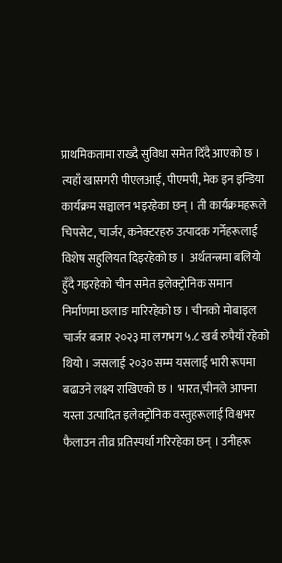प्राथमिकतामा राख्दै सुविधा समेत दिँदै आएको छ । त्यहाँ खासगरी पीएलआई, पीएमपी, मेक इन इन्डिया कार्यक्रम सञ्चालन भइरहेका छन् । ती कार्यक्रमहरूले चिपसेट, चार्जर, कनेक्टरहरु उत्पादक गर्नेहरूलाई विशेष सहुलियत दिइरहेको छ ।  अर्थतन्त्रमा बलियो हुँदै गइरहेको चीन समेत इलेक्ट्रोनिक समान निर्माणमा छलाङ मारिरहेको छ । चीनको मोबाइल चार्जर बजार २०२३ मा लगभग ५.८ खर्ब रुपैयाँ रहेको थियो । जसलाई २०३० सम्म यसलाई भारी रूपमा बढाउने लक्ष्य राखिएको छ ।  भारत,चीनले आफ्ना यस्ता उत्पादित इलेक्ट्रोनिक वस्तुहरूलाई विश्वभर फैलाउन तीव्र प्रतिस्पर्धा गरिरहेका छन् । उनीहरू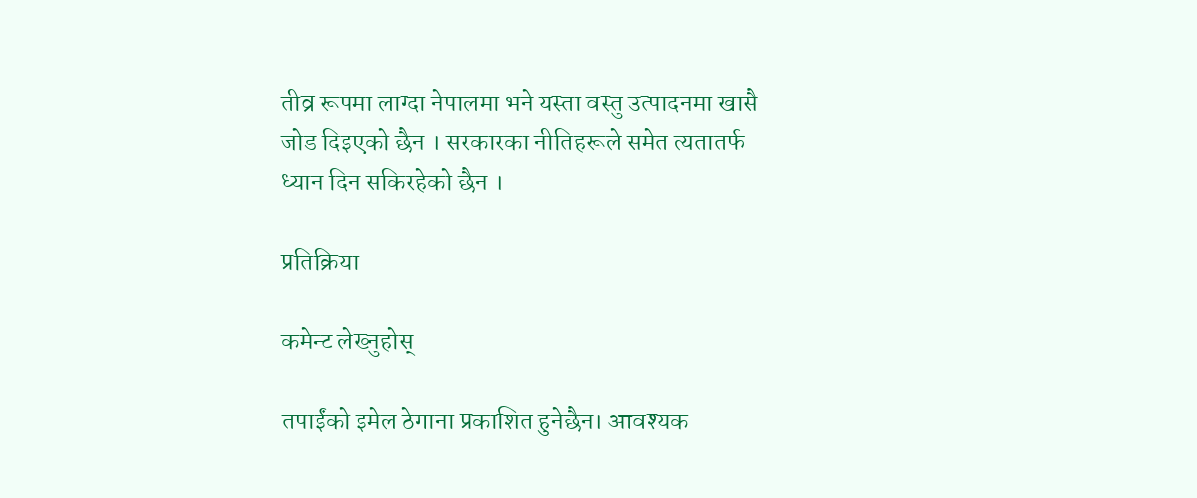तीव्र रूपमा लाग्दा नेपालमा भने यस्ता वस्तु उत्पादनमा खासै जोड दिइएको छैन । सरकारका नीतिहरूले समेत त्यतातर्फ ध्यान दिन सकिरहेको छैन ।

प्रतिक्रिया

कमेन्ट लेख्नुहोस्

तपाईंको इमेल ठेगाना प्रकाशित हुनेछैन। आवश्यक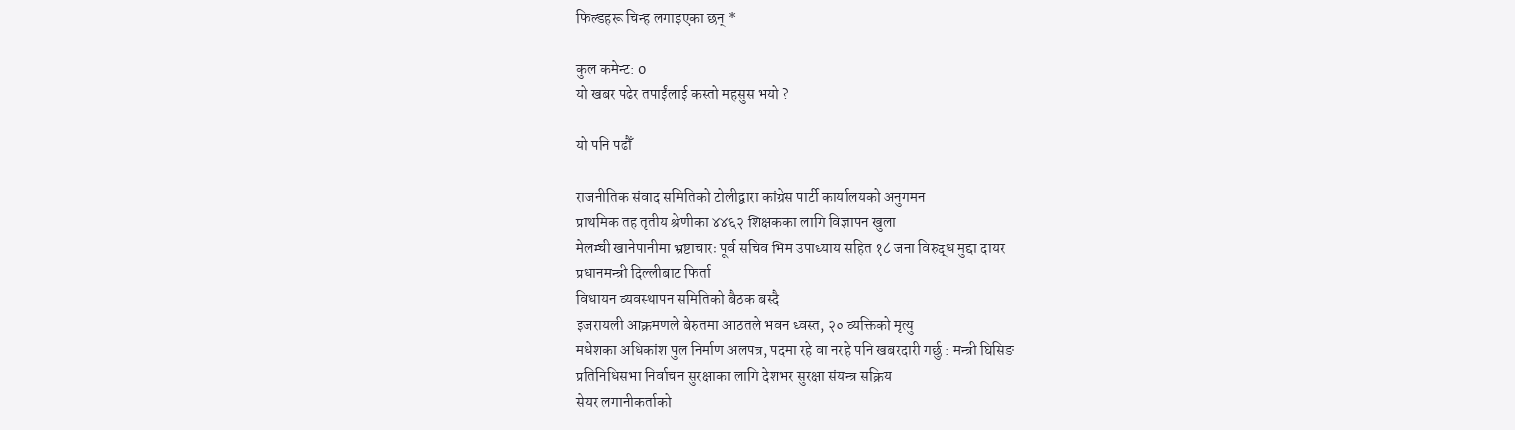फिल्डहरू चिन्ह लगाइएका छन् *

कुल कमेन्ट: 0
यो खबर पढेर तपाईंलाई कस्तो महसुस भयो ?

यो पनि पढौँ

राजनीतिक संवाद समितिको टोलीद्वारा कांग्रेस पार्टी कार्यालयको अनुगमन
प्राथमिक तह तृतीय श्रेणीका ४४६२ शिक्षकका लागि विज्ञापन खुला
मेलम्ची खानेपानीमा भ्रष्टाचारः पूर्व सचिव भिम उपाध्याय सहित १८ जना विरुद्ध मुद्दा दायर
प्रधानमन्त्री दिल्लीबाट फिर्ता
विधायन व्यवस्थापन समितिको बैठक बस्दै
इजरायली आक्रमणले बेरुतमा आठतले भवन ध्वस्त, २० व्यक्तिको मृत्यु
मधेशका अधिकांश पुल निर्माण अलपत्र, पदमा रहे वा नरहे पनि खबरदारी गर्छु : मन्त्री घिसिङ
प्रतिनिधिसभा निर्वाचन सुरक्षाका लागि देशभर सुरक्षा संयन्त्र सक्रिय
सेयर लगानीकर्ताको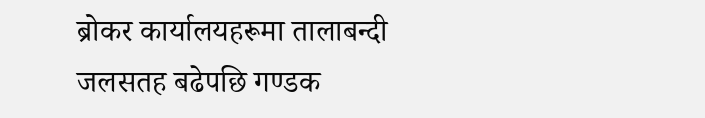ब्रोकर कार्यालयहरूमा तालाबन्दी
जलसतह बढेपछि गण्डक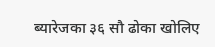ब्यारेजका ३६ सौ ढोका खोलिए